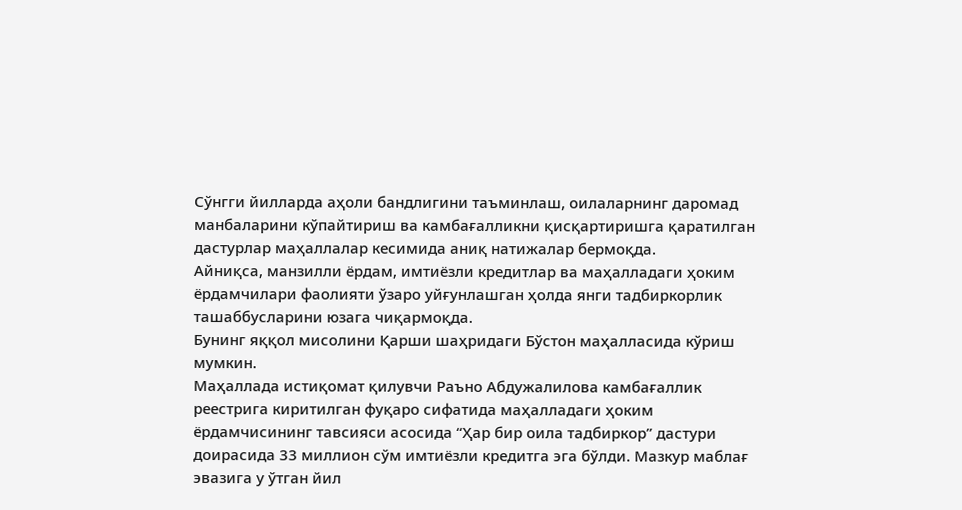Сўнгги йилларда аҳоли бандлигини таъминлаш, оилаларнинг даромад манбаларини кўпайтириш ва камбағалликни қисқартиришга қаратилган дастурлар маҳаллалар кесимида аниқ натижалар бермоқда.
Айниқса, манзилли ёрдам, имтиёзли кредитлар ва маҳалладаги ҳоким ёрдамчилари фаолияти ўзаро уйғунлашган ҳолда янги тадбиркорлик ташаббусларини юзага чиқармоқда.
Бунинг яққол мисолини Қарши шаҳридаги Бўстон маҳалласида кўриш мумкин.
Маҳаллада истиқомат қилувчи Раъно Абдужалилова камбағаллик реестрига киритилган фуқаро сифатида маҳалладаги ҳоким ёрдамчисининг тавсияси асосида “Ҳар бир оила тадбиркор” дастури доирасида 33 миллион сўм имтиёзли кредитга эга бўлди. Мазкур маблағ эвазига у ўтган йил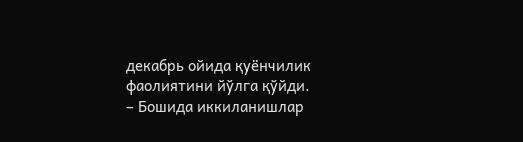декабрь ойида қуёнчилик фаолиятини йўлга қўйди.
– Бошида иккиланишлар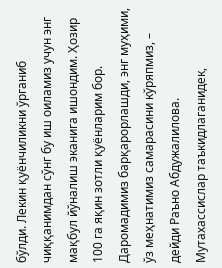бўлди. Лекин қуёнчиликни ўрганиб чиққанимдан сўнг бу иш оиламиз учун энг мақбул йўналиш эканига ишондим. Ҳозир 100 га яқин зотли қуёнларим бор. Даромадимиз барқарорлашди, энг муҳими, ўз меҳнатимиз самарасини кўряпмиз, – дейди Раъно Абдужалилова.
Мутахассислар таъкидлаганидек,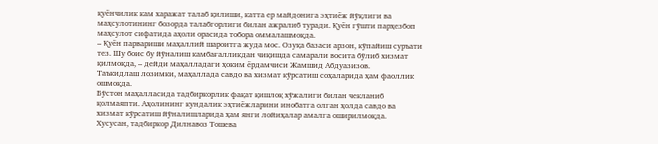қуёнчилик кам харажат талаб қилиши, катта ер майдонига эҳтиёж йўқлиги ва маҳсулотининг бозорда талабгорлиги билан ажралиб туради. Қуён гўшти парҳезбоп маҳсулот сифатида аҳоли орасида тобора оммалашмоқда.
– Қуён парвариши маҳаллий шароитга жуда мос. Озуқа базаси арзон, кўпайиш суръати тез. Шу боис бу йўналиш камбағалликдан чиқишда самарали восита бўлиб хизмат қилмоқда, – дейди маҳалладаги ҳоким ёрдамчиси Жамшид Абдуазизов.
Таъкидлаш лозимки, маҳаллада савдо ва хизмат кўрсатиш соҳаларида ҳам фаоллик ошмоқда.
Бўстон маҳалласида тадбиркорлик фақат қишлоқ хўжалиги билан чекланиб қолмаяпти. Аҳолининг кундалик эҳтиёжларини инобатга олган ҳолда савдо ва хизмат кўрсатиш йўналишларида ҳам янги лойиҳалар амалга оширилмоқда.
Хусусан, тадбиркор Дилнавоз Тошева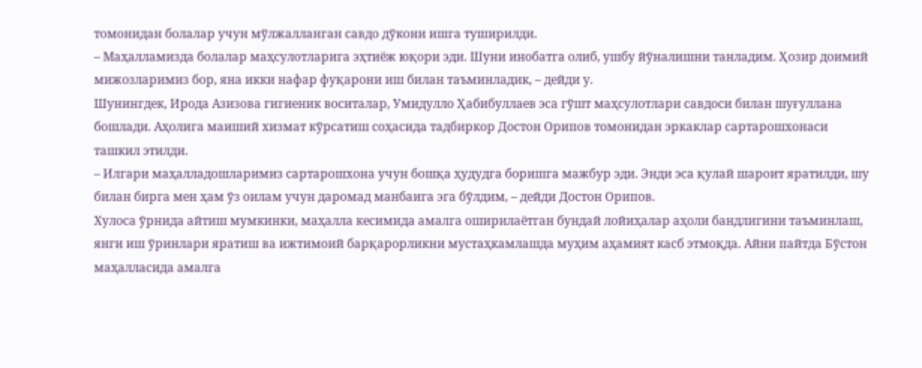томонидан болалар учун мўлжалланган савдо дўкони ишга туширилди.
– Маҳалламизда болалар маҳсулотларига эҳтиёж юқори эди. Шуни инобатга олиб, ушбу йўналишни танладим. Ҳозир доимий мижозларимиз бор, яна икки нафар фуқарони иш билан таъминладик, – дейди у.
Шунингдек, Ирода Азизова гигиеник воситалар, Умидулло Ҳабибуллаев эса гўшт маҳсулотлари савдоси билан шуғуллана бошлади. Аҳолига маиший хизмат кўрсатиш соҳасида тадбиркор Достон Орипов томонидан эркаклар сартарошхонаси ташкил этилди.
– Илгари маҳалладошларимиз сартарошхона учун бошқа ҳудудга боришга мажбур эди. Энди эса қулай шароит яратилди, шу билан бирга мен ҳам ўз оилам учун даромад манбаига эга бўлдим, – дейди Достон Орипов.
Хулоса ўрнида айтиш мумкинки, маҳалла кесимида амалга оширилаётган бундай лойиҳалар аҳоли бандлигини таъминлаш, янги иш ўринлари яратиш ва ижтимоий барқарорликни мустаҳкамлашда муҳим аҳамият касб этмоқда. Айни пайтда Бўстон маҳалласида амалга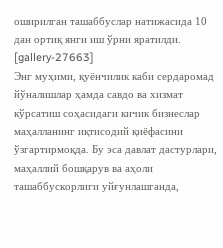оширилган ташаббуслар натижасида 10 дан ортиқ янги иш ўрни яратилди.
[gallery-27663]
Энг муҳими, қуёнчилик каби сердаромад йўналишлар ҳамда савдо ва хизмат кўрсатиш соҳасидаги кичик бизнеслар маҳалланинг иқтисодий қиёфасини ўзгартирмоқда. Бу эса давлат дастурлари, маҳаллий бошқарув ва аҳоли ташаббускорлиги уйғунлашганда,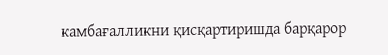камбағалликни қисқартиришда барқарор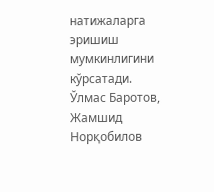натижаларга эришиш мумкинлигини кўрсатади.
Ўлмас Баротов, Жамшид Норқобилов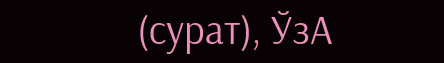(сурат), ЎзА